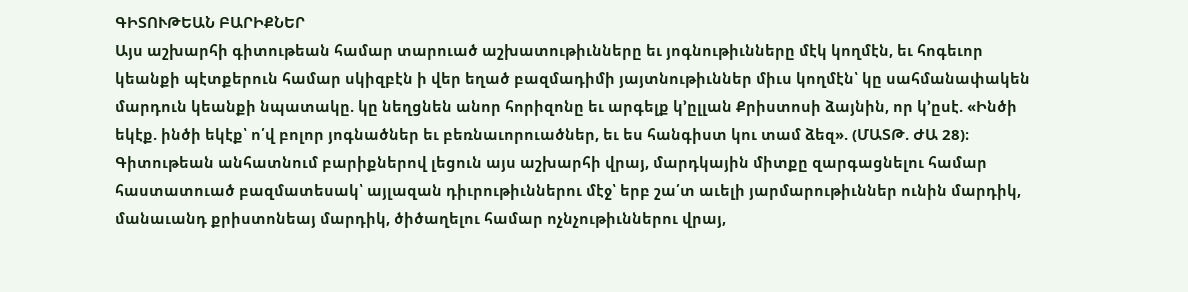ԳԻՏՈՒԹԵԱՆ ԲԱՐԻՔՆԵՐ
Այս աշխարհի գիտութեան համար տարուած աշխատութիւնները եւ յոգնութիւնները մէկ կողմէն, եւ հոգեւոր կեանքի պէտքերուն համար սկիզբէն ի վեր եղած բազմադիմի յայտնութիւններ միւս կողմէն՝ կը սահմանափակեն մարդուն կեանքի նպատակը. կը նեղցնեն անոր հորիզոնը եւ արգելք կ՚ըլլան Քրիստոսի ձայնին, որ կ՚ըսէ. «Ինծի եկէք. ինծի եկէք՝ ո՛վ բոլոր յոգնածներ եւ բեռնաւորուածներ, եւ ես հանգիստ կու տամ ձեզ». (ՄԱՏԹ. ԺԱ 28)։
Գիտութեան անհատնում բարիքներով լեցուն այս աշխարհի վրայ, մարդկային միտքը զարգացնելու համար հաստատուած բազմատեսակ՝ այլազան դիւրութիւններու մէջ՝ երբ շա՛տ աւելի յարմարութիւններ ունին մարդիկ, մանաւանդ քրիստոնեայ մարդիկ, ծիծաղելու համար ոչնչութիւններու վրայ,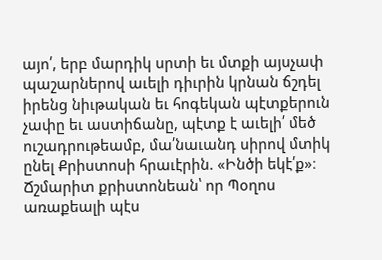այո՛, երբ մարդիկ սրտի եւ մտքի այսչափ պաշարներով աւելի դիւրին կրնան ճշդել իրենց նիւթական եւ հոգեկան պէտքերուն չափը եւ աստիճանը, պէտք է աւելի՛ մեծ ուշադրութեամբ, մա՛նաւանդ սիրով մտիկ ընել Քրիստոսի հրաւէրին. «Ինծի եկէ՛ք»։
Ճշմարիտ քրիստոնեան՝ որ Պօղոս առաքեալի պէս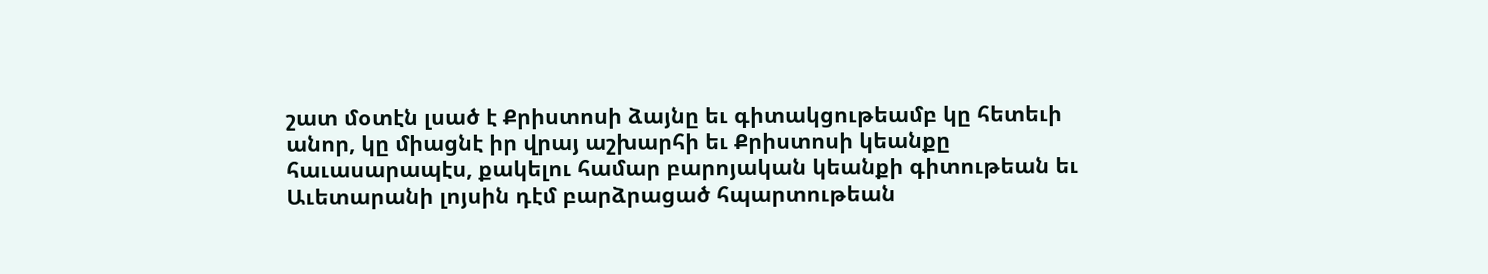շատ մօտէն լսած է Քրիստոսի ձայնը եւ գիտակցութեամբ կը հետեւի անոր, կը միացնէ իր վրայ աշխարհի եւ Քրիստոսի կեանքը հաւասարապէս, քակելու համար բարոյական կեանքի գիտութեան եւ Աւետարանի լոյսին դէմ բարձրացած հպարտութեան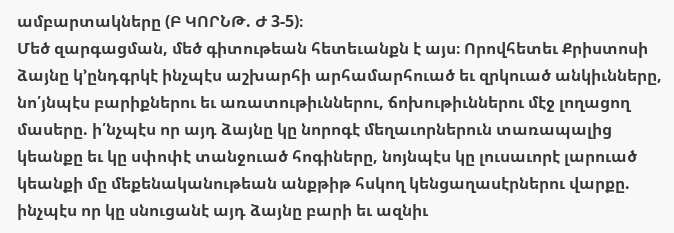ամբարտակները (Բ ԿՈՐՆԹ. Ժ 3-5)։
Մեծ զարգացման, մեծ գիտութեան հետեւանքն է այս։ Որովհետեւ Քրիստոսի ձայնը կ՚ընդգրկէ ինչպէս աշխարհի արհամարհուած եւ զրկուած անկիւնները, նո՛յնպէս բարիքներու եւ առատութիւններու, ճոխութիւններու մէջ լողացող մասերը. ի՛նչպէս որ այդ ձայնը կը նորոգէ մեղաւորներուն տառապալից կեանքը եւ կը սփոփէ տանջուած հոգիները, նոյնպէս կը լուսաւորէ լարուած կեանքի մը մեքենականութեան անքթիթ հսկող կենցաղասէրներու վարքը. ինչպէս որ կը սնուցանէ այդ ձայնը բարի եւ ազնիւ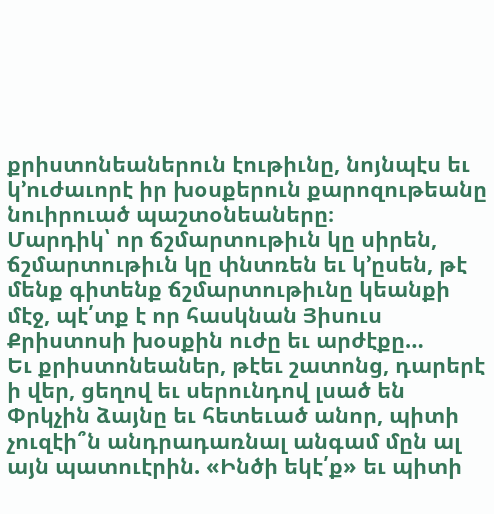քրիստոնեաներուն էութիւնը, նոյնպէս եւ կ՚ուժաւորէ իր խօսքերուն քարոզութեանը նուիրուած պաշտօնեաները։
Մարդիկ՝ որ ճշմարտութիւն կը սիրեն, ճշմարտութիւն կը փնտռեն եւ կ՚ըսեն, թէ մենք գիտենք ճշմարտութիւնը կեանքի մէջ, պէ՛տք է որ հասկնան Յիսուս Քրիստոսի խօսքին ուժը եւ արժէքը…
Եւ քրիստոնեաներ, թէեւ շատոնց, դարերէ ի վեր, ցեղով եւ սերունդով լսած են Փրկչին ձայնը եւ հետեւած անոր, պիտի չուզէի՞ն անդրադառնալ անգամ մըն ալ այն պատուէրին. «Ինծի եկէ՛ք» եւ պիտի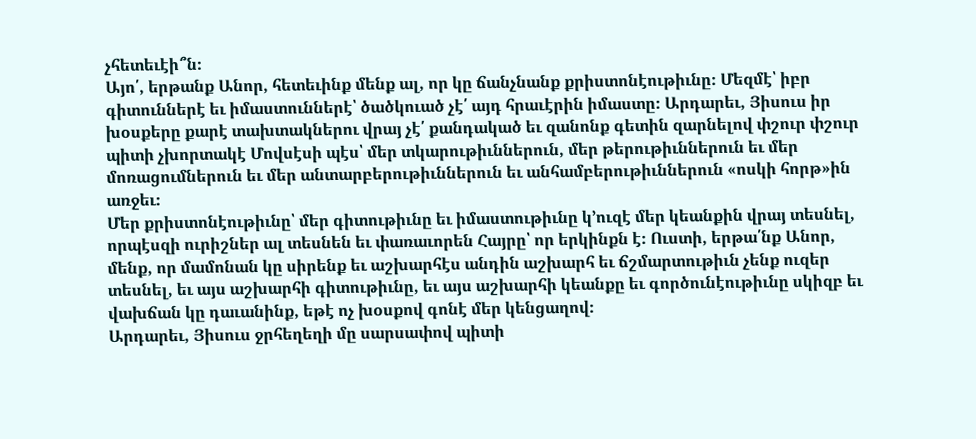չհետեւէի՞ն։
Այո՛, երթանք Անոր, հետեւինք մենք ալ, որ կը ճանչնանք քրիստոնէութիւնը։ Մեզմէ՝ իբր գիտուններէ եւ իմաստուններէ՝ ծածկուած չէ՛ այդ հրաւէրին իմաստը։ Արդարեւ, Յիսուս իր խօսքերը քարէ տախտակներու վրայ չէ՛ քանդակած եւ զանոնք գետին զարնելով փշուր փշուր պիտի չխորտակէ Մովսէսի պէս՝ մեր տկարութիւններուն, մեր թերութիւններուն եւ մեր մոռացումներուն եւ մեր անտարբերութիւններուն եւ անհամբերութիւններուն «ոսկի հորթ»ին առջեւ։
Մեր քրիստոնէութիւնը՝ մեր գիտութիւնը եւ իմաստութիւնը կ՚ուզէ մեր կեանքին վրայ տեսնել, որպէսզի ուրիշներ ալ տեսնեն եւ փառաւորեն Հայրը՝ որ երկինքն է։ Ուստի, երթա՛նք Անոր, մենք, որ մամոնան կը սիրենք եւ աշխարհէս անդին աշխարհ եւ ճշմարտութիւն չենք ուզեր տեսնել, եւ այս աշխարհի գիտութիւնը, եւ այս աշխարհի կեանքը եւ գործունէութիւնը սկիզբ եւ վախճան կը դաւանինք, եթէ ոչ խօսքով գոնէ մեր կենցաղով։
Արդարեւ, Յիսուս ջրհեղեղի մը սարսափով պիտի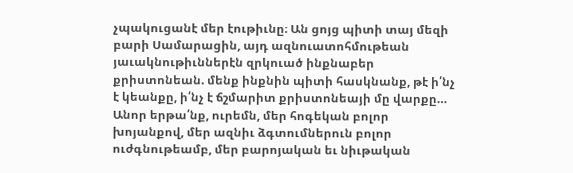չպակուցանէ մեր էութիւնը։ Ան ցոյց պիտի տայ մեզի բարի Սամարացին, այդ ազնուատոհմութեան յաւակնութիւններէն զրկուած ինքնաբեր քրիստոնեան. մենք ինքնին պիտի հասկնանք, թէ ի՛նչ է կեանքը, ի՛նչ է ճշմարիտ քրիստոնեայի մը վարքը…
Անոր երթա՛նք, ուրեմն, մեր հոգեկան բոլոր խոյանքով, մեր ազնիւ ձգտումներուն բոլոր ուժգնութեամբ, մեր բարոյական եւ նիւթական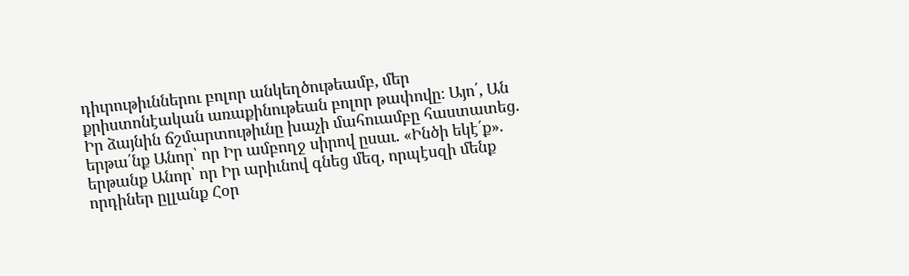դիւրութիւններու բոլոր անկեղծութեամբ, մեր քրիստոնէական առաքինութեան բոլոր թափովը։ Այո՛, Ան Իր ձայնին ճշմարտութիւնը խաչի մահուամբը հաստատեց. երթա՛նք Անոր՝ որ Իր ամբողջ սիրով ըսաւ. «Ինծի եկէ՛ք». երթանք Անոր՝ որ Իր արիւնով գնեց մեզ, որպէսզի մենք որդիներ ըլլանք Հօր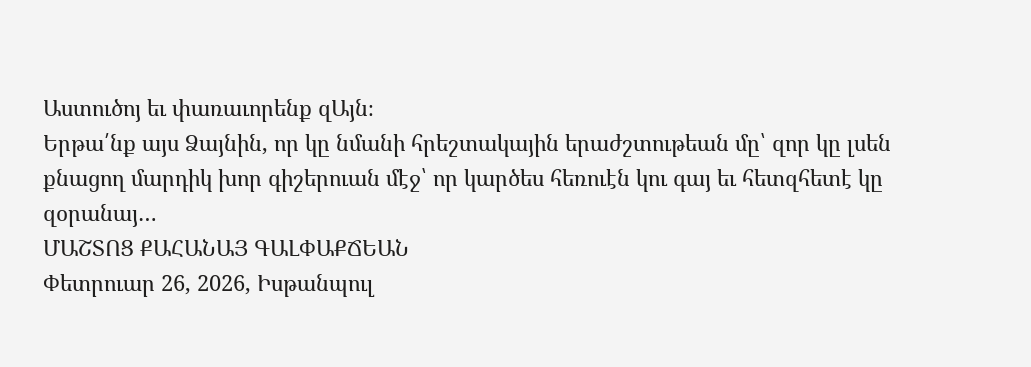Աստուծոյ եւ փառաւորենք զԱյն։
Երթա՛նք այս Ձայնին, որ կը նմանի հրեշտակային երաժշտութեան մը՝ զոր կը լսեն քնացող մարդիկ խոր գիշերուան մէջ՝ որ կարծես հեռուէն կու գայ եւ հետզհետէ կը զօրանայ…
ՄԱՇՏՈՑ ՔԱՀԱՆԱՅ ԳԱԼՓԱՔՃԵԱՆ
Փետրուար 26, 2026, Իսթանպուլ